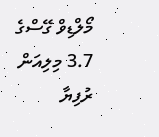މޯލްޑިވް ގޭސްގެ 3.7 މިލިއަން ރުފިޔާ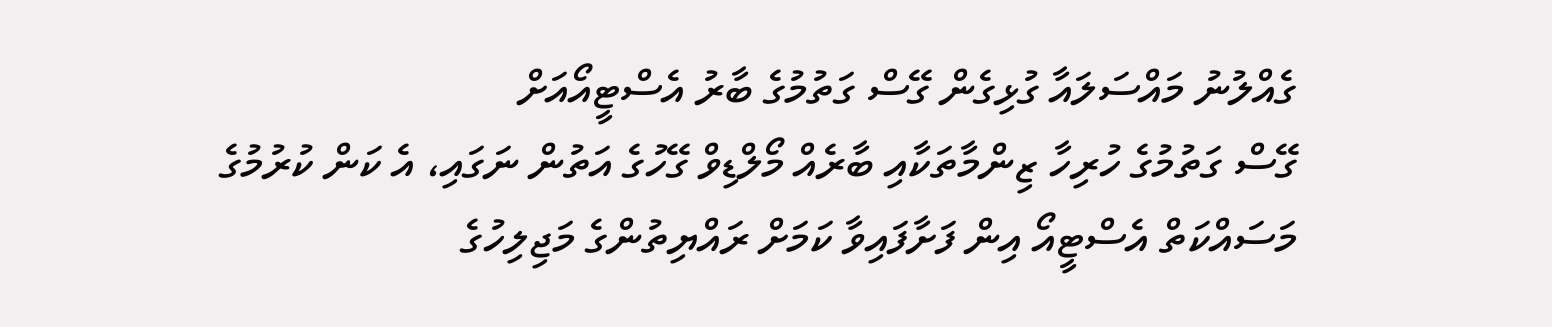ގެއްލުނު މައްސަލައާ ގުޅިގެން ގޭސް ގަތުމުގެ ބާރު އެސްޓީއޯއަށް
ގޭސް ގަތުމުގެ ހުރިހާ ޒިންމާތަކާއި ބާރެއް މޯލްޑިވް ގޭހުގެ އަތުން ނަގައި، އެ ކަން ކުރުމުގެ މަސައްކަތް އެސްޓީއޯ އިން ފަށާފައިވާ ކަމަށް ރައްޔިތުންގެ މަޖިލިހުގެ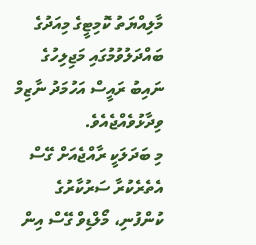މާލިއްޔަތު ކޮމިޓީގެ މިއަދުގެ ބައްދަލުވުމުގައި މަޖިލިހުގެ ނައިބު ރައީސް އަހުމަދު ނާޒިމް ވިދާޅުވެއްޖެއެވެ.
މި ބަދަލަކީ ރާއްޖެއަށް ގޭސް އެތެރެކުރާ ސަރުކާރުގެ ކުންފުނި، މޯލްޑިވް ގޭސް އިން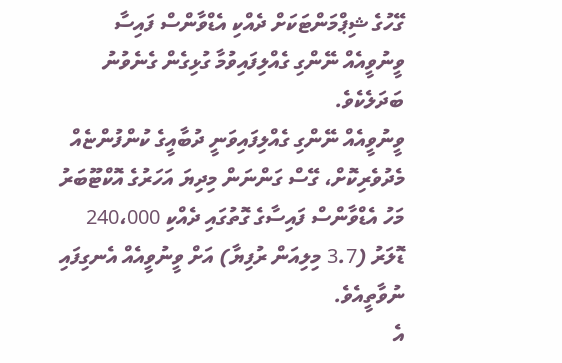ގޭހުގެ ޝިޕްމަންޓަކަށް ދެއްކި އެޑްވާންސް ފައިސާ ވީނުވީއެއް ނޭންގި ގެއްލިފައިވުމާ ގުޅިގެން ގެނެވުނު ބަދަލެކެވެ.
ވީނުވީއެއް ނޭންގި ގެއްލިފައިވަނީ ދުބާއީގެ ކުންފުންޏެއް މެދުވެރިކޮށް، ގޭސް ގަންނަން މިދިޔަ އަހަރުގެ އޮކްޓޫބަރު މަހު އެޑްވާންސް ފައިސާގެ ގޮތުގައި ދެއްކި 240،000 ޑޮލަރު (3.7 މިލިއަން ރުފިޔާ) އަށް ވީނުވީއެއް އެނގިފައި ނުވާތީއެވެ.
އެ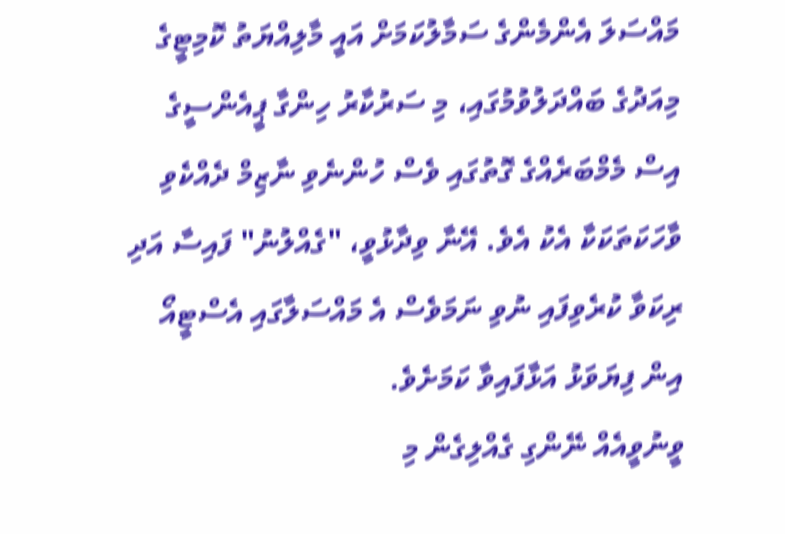މައްސަލަ އެންމެންގެ ސަމާލުކަމަށް އައީ މާލިއްޔަތު ކޮމިޓީގެ މިއަދުގެ ބައްދަލުވުމުގައި، މި ސަރުކާރު ހިންގާ ޕީއެންސީގެ އިސް މެމްބަރެއްގެ ގޮތުގައި ވެސް ހުންނެވި ނާޒިމް ދެއްކެވި ވާހަކަތަކަކާ އެކު އެވެ. އޭނާ ވިދާޅުވީ، "ގެއްލުނު" ފައިސާ އަދި ރިކަވާ ކުރެވިފައި ނުވި ނަމަވެސް އެ މައްސަލާގައި އެސްޓީއޯ އިން ފިޔަވަޅު އަޅާފައިވާ ކަމަށެވެ.
ވީނުވީއެއް ނޭންގި ގެއްލިގެން މި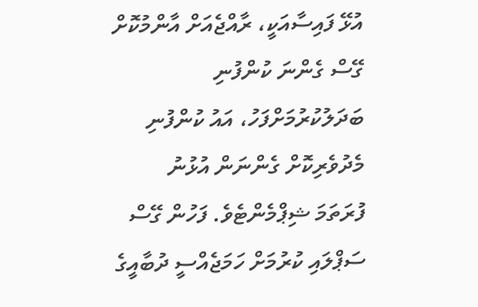އުޅޭ ފައިސާއަކީ، ރާއްޖެއަށް އާންމުކޮށް ގޭސް ގެންނަ ކުންފުނި ބަދަލުކުރުމަށްފަހު، އައު ކުންފުނި މެދުވެރިކޮށް ގެންނަން އުޅުނު ފުރަތަމަ ޝިޕްމެންޓެވެ. ފަހުން ގޭސް ސަޕްލައި ކުރުމަށް ހަމަޖެއްސީ ދުބާއީގެ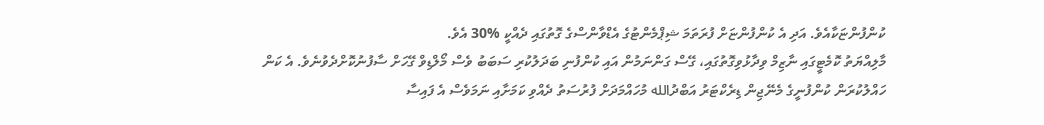ކުންފުންޏަކާއެވެ. އަދި އެ ކުންފުންޏަށް ފުރަތަމަ ޝިޕްމެންޓުގެ އެޑްވާންސްގެ ގޮތުގައި ދެއްކީ %30 އެވެ.
މާލިއްޔަތު ކޮމެޓީގައި ނާޒިމް ވިދާޅުވިގޮތުގައި، ގޭސް ގަންނަމުން އައި ކުންފުނި ބަދަލުކުރި ސަބަބު ވެސް މޯލްޑިވް ގޭހަށް ސާފުނުކޮށްދެވުނެވެ. އެ ކަން ހައްލުކުރަން ކުންފުނީގެ މެނޭޖިން ޑިރެކްޓަރު އަބްދުالله މުހައްމަދަށް ފުރުސަތު ދެއްވި ކަމަށާއި ނަމަވެސް އެ ފައިސާ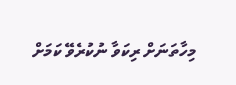މިހާތަނަށް ރިކަވާ ނުކުރެވޭ ކަމަށް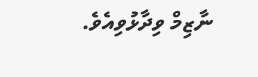ނާޒިމް ވިދާޅުވިއެވެ.